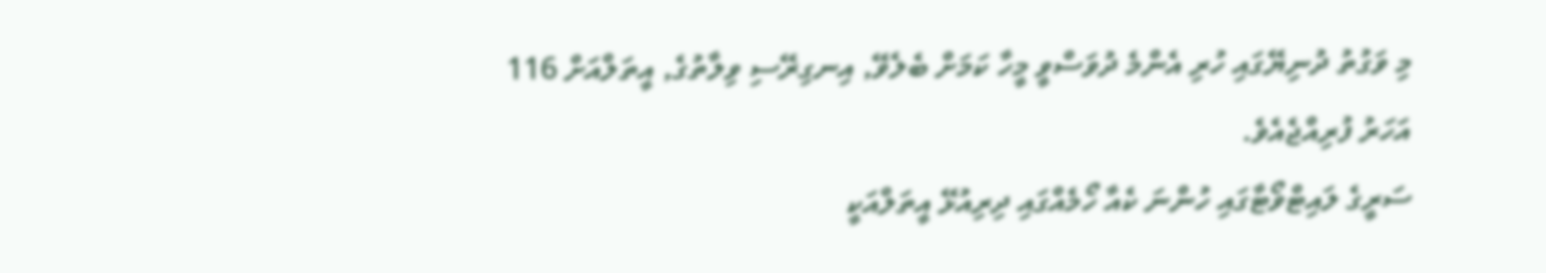މި ވަގުތު ދުނިޔޭގައި ހުރި އެންމެ ދުވަސްވީ މީހާ ކަމަށް ބެލެވޭ, އިނގިރޭސި ވިލާތުގެ, އީތަލްއަށް 116 އަހަރު ފުރިއްޖެއެވެ.
ސަރީގެ ލައިޓްވޯޓާގައި ހުންނަ ކެއާ ހޯމެއްގައި ދިރިއުޅޭ އީތަލްއަކީ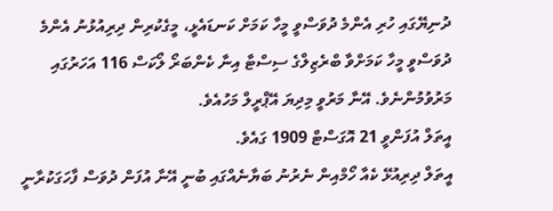ދުނިޔޭގައި ހުރި އެންމެ ދުވަސްވީ މީހާ ކަމަށް ކަނޑައެޅީ، މީގެކުރިން ދިރިއުޅުނު އެންމެ ދުވަސްވީ މީހާ ކަމަށްވާ ބްރެޒިލްގެ ސިސްޓާ އިނާ ކެންބަރޯ ލޯކަސް 116 އަހަރުގައި މަރުވުމުންނެވެ. އޭނާ މަރުވީ މިދިޔަ އޭޕްރީލް މަހުއެވެ.
އީތަލް އުފަންވީ 21 އޮގަސްޓް 1909 ގައެވެ.
އީތަލް ދިރިއުޅޭ ކެއާ ހޯމްއިން ނެރުނު ބަޔާނެއްގައި ބުނީ އޭނާ އުފަން ދުވަސް ފާހަގަކުރާނީ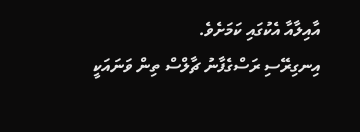އާއިލާއާ އެކުގައި ކަމަށެވެ.
އިނގިރޭސި ރަސްގެފާނު ޗާލްސް ތިން ވަނައަކީ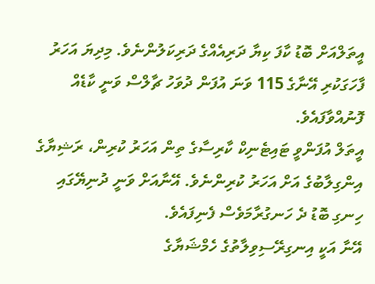އީތަލްއަށް ބޮޑު ކާފަ ކިޔާ ދަރިއެއްގެ ދަރިކަލުންނެވެ. މިދިޔަ އަހަރު ފާހަގަކުރި އޭނާގެ 115 ވަނަ އުފަން ދުވަހު ޗާލްސް ވަނީ ކާޑެއް ފޮނުއްވާފައެވެ.
އީތަލް އުފަންވީ ޓައިޓެނިކް ކާރިސާގެ ތިން އަހަރު ކުރިން، ރަޝިޔާގެ އިންގިލާބުގެ އަށް އަހަރު ކުރިންނެވެ. އޭނާއަށް ވަނީ ދުނިޔޭގައި ހިނގި ބޮޑު ދެ ހަނގުރާމަވެސް ފެނިފައެވެ.
އޭނާ އަކީ އިނގިރޭސިވިލާތުގެ ހެމްޝަޔާގެ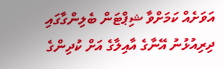އަވަށެއް ކަމަށްވާ ޝިޕްޓަން ބެލިންގާގައި ދިރިއުޅުނު އޭނާގެ އާއިލާގެ އަށް ކުދިންގެ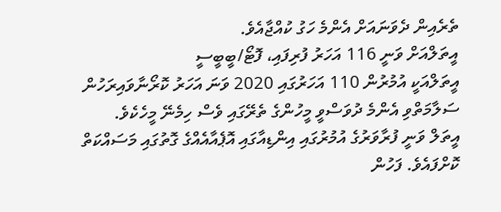ތެރެއިން ދެވަނައަށް އެންމެ ހަގު ކުއްޖާއެވެ.
އީތަލްއަށް ވަނީ 116 އަހަރު ފުރިފައި، ފޮޓޯ/ބީބީސީ
އީތަލްއަކީ އުމުރުން 110 އަހަރުގައި 2020 ވަނަ އަހަރު ކޮރޯނާވައިރަހުން ސަލާމަތްވި އެންމެ ދުވަސްވީ މީހުންގެ ތެރޭގައި ވެސް ހިމެނޭ މީހެކެވެ.
އީތަލް ވަނީ ފުރާވަރުގެ އުމުރުގައި އިންޑިއާގައި އޮޕެއާއެއްގެ ގޮތުގައި މަސައްކަތް ކޮށްފައެވެ. ފަހުން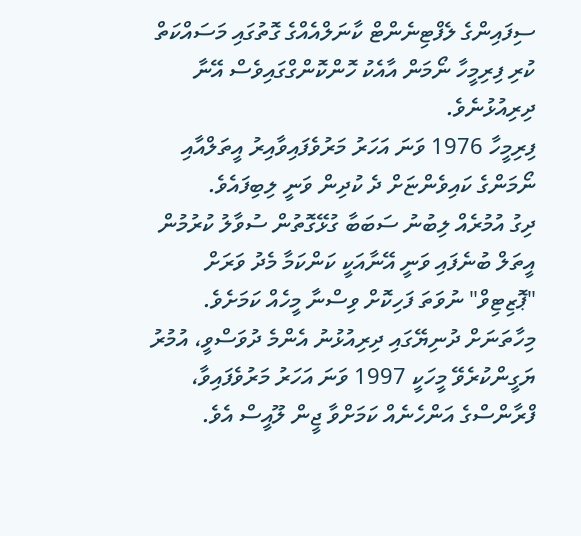ސިފައިންގެ ލެފްޓިނެންޓް ކާނަލްއެއްގެ ގޮތުގައި މަސައްކަތް ކުރި ފިރިމީހާ ނޯމަން އާއެކު ހޮންކޮންގްގައިވެސް އޭނާ ދިރިއުޅުނެވެ.
ފިރިމީހާ 1976 ވަނަ އަހަރު މަރުވެފައިވާއިރު އީތަލްއާއި ނޯމަންގެ ކައިވެންޏަށް ދެ ކުދިން ވަނީ ލިބިފައެވެ.
ދިގު އުމުރެއް ލިބުނު ސަބަބާ ގުޅޭގޮތުން ސުވާލު ކުރުމުން އީތަލް ބުނެފައި ވަނީ އޭނާއަކީ ކަންކަމާ މެދު ވަރަށް "ޕޮޒިޓިވް" ނުވަތަ ފަހިކޮށް ވިސްނާ މީހެއް ކަމަށެވެ.
މިހާތަނަށް ދުނިޔޭގައި ދިރިއުޅުނު އެންމެ ދުވަސްވީ، އުމުރު ޔަގީންކުރެވޭ މީހަކީ 1997 ވަނަ އަހަރު މަރުވެފައިވާ، ފްރާންސްގެ އަންހެނެއް ކަމަށްވާ ޖީން ލޫއީސް އެވެ.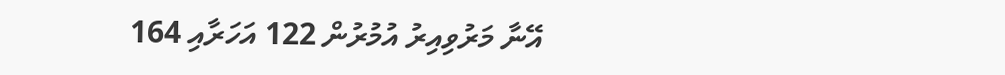އޭނާ މަރުވިއިރު އުމުރުން 122 އަހަރާއި 164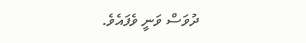ދުވަސް ވަނީ ވެފައެވެ.